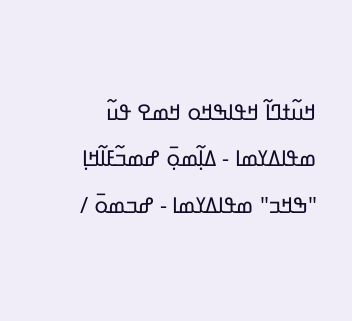ߞߎ߬ߙߣߊ߬ ߞߟߊߒߞߋ ߞߘߐ ߟߎ߬ ߘߟߊߡߌߘߊ - ߡߊ߲߬ߘߋ߲߫ ߝߘߏ߬ߓߊ߬ߞߊ߲ "ߒߞߏ" ߘߟߊߡߌߘߊ - ߝߏߘߋ߫ /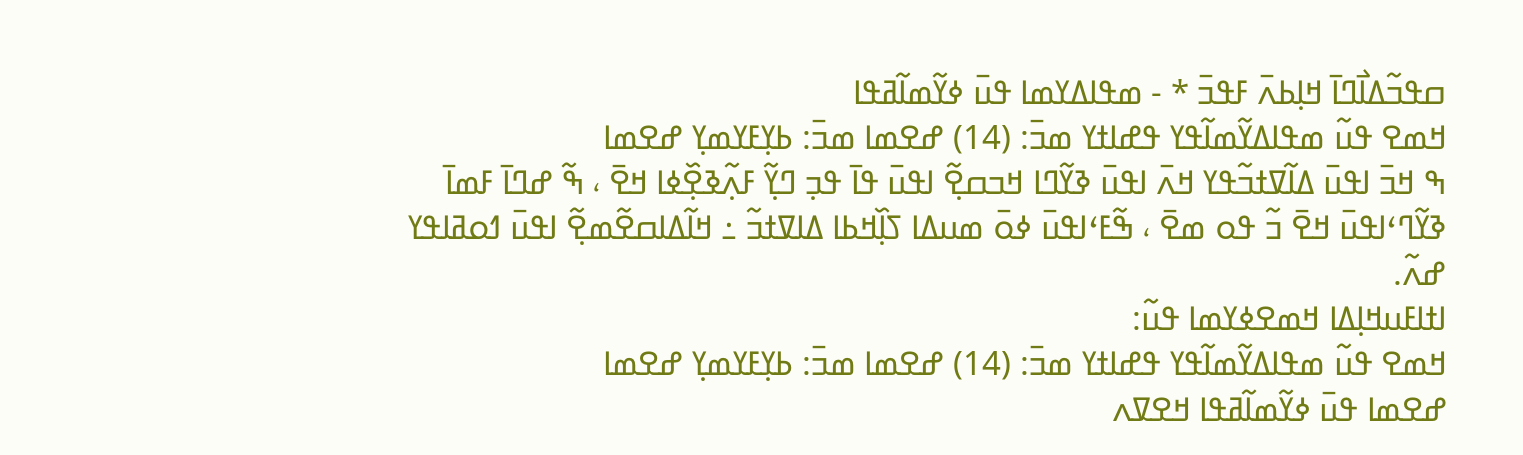ߛߟߏ߬ߡߊ߯ߣߊ߫ ߞߊ߲ߕߍ߫ ߓߟߏ߫ * - ߘߟߊߡߌߘߊ ߟߎ߫ ߦߌ߬ߘߊ߬ߥߟߊ
ߞߘߐ ߟߎ߬ ߘߟߊߡߌ߬ߘߊ߬ߟߌ ߟߝߊߙߌ ߘߏ߫: (14) ߝߐߘߊ ߘߏ߫: ߕߌ߲ߓߌߘߌ߲ ߝߐߘߊ
ߒ ߞߏ߫ ߊߟߎ߫ ߡߊ߬ߜߙߏ߬ߟߌ ߞߍ߫ ߊߟߎ߫ ߢߌ߬ߣߊ ߞߏߛߐ߲߬ ߊߟߎ߫ ߟߊ߫ ߟߏ߲ ߣߌ߲߬ ߓߍ߲߬ߢߐ߲߰ߦߊ ߞߐ߫ ، ߒ߬ ߝߣߊ߫ ߓߘߊ߫ ߢߌ߬ߣߵߊߟߎ߫ ߞߐ߫ ߏ߬ ߟߋ ߘߐ߫ ، ߒ߬ߓߵߊߟߎ߫ ߦߋ߫ ߘߎߡߊ ߖߊ߲߰ߞߕߊ ߡߊߜߙߏ߬ ߸ ߞߊ߬ߡߊߛߐ߬ߘߐ߲߬ ߊߟߎ߫ ߗߋߥߊߟߌ ߝߍ߬.
ߊߙߊߓߎߞߊ߲ߡߊ ߞߘߐߦߌߘߊ ߟߎ߬:
ߞߘߐ ߟߎ߬ ߘߟߊߡߌ߬ߘߊ߬ߟߌ ߟߝߊߙߌ ߘߏ߫: (14) ߝߐߘߊ ߘߏ߫: ߕߌ߲ߓߌߘߌ߲ ߝߐߘߊ
ߝߐߘߊ ߟߎ߫ ߦߌ߬ߘߊ߬ߥߟߊ ߞߐߜߍ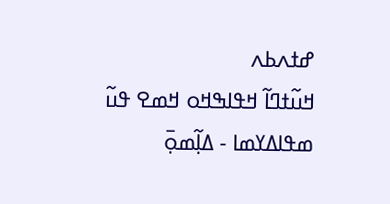ߝߙߍߕߍ
ߞߎ߬ߙߣߊ߬ ߞߟߊߒߞߋ ߞߘߐ ߟߎ߬ ߘߟߊߡߌߘߊ - ߡߊ߲߬ߘߋ߲߫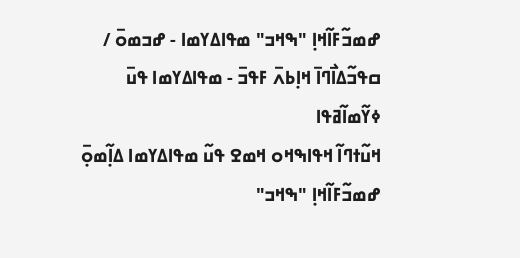ߝߘߏ߬ߓߊ߬ߞߊ߲ "ߒߞߏ" ߘߟߊߡߌߘߊ - ߝߏߘߋ߫ / ߛߟߏ߬ߡߊ߯ߣߊ߫ ߞߊ߲ߕߍ߫ ߓߟߏ߫ - ߘߟߊߡߌߘߊ ߟߎ߫ ߦߌ߬ߘߊ߬ߥߟߊ
ߞߎ߬ߙߣߊ߬ ߞߟߊߒߞߋ ߞߘߐ ߟߎ߬ ߘߟߊߡߌߘߊ ߡߊ߲߬ߘߋ߲߫ ߝߘߏ߬ߓߊ߬ߞߊ߲ "ߒߞߏ"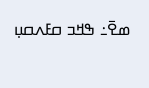ߘߐ߫߸ ߒߞߏ ߛߓߍߛߎ߲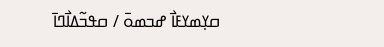ߛߌ߲ߘߌߓߊ߯ ߝߏߘߋ߫ / ߛߟߏ߬ߡߊ߯ߣߊ߫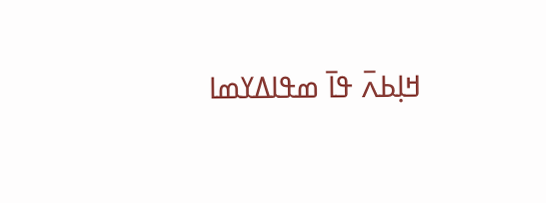ߞߊ߲ߕߍ߫ ߟߊ߫ ߘߟߊߡߌߘߊ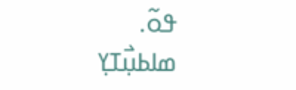ߟߋ߬.
ߘߊߕߎ߲߯ߠߌ߲